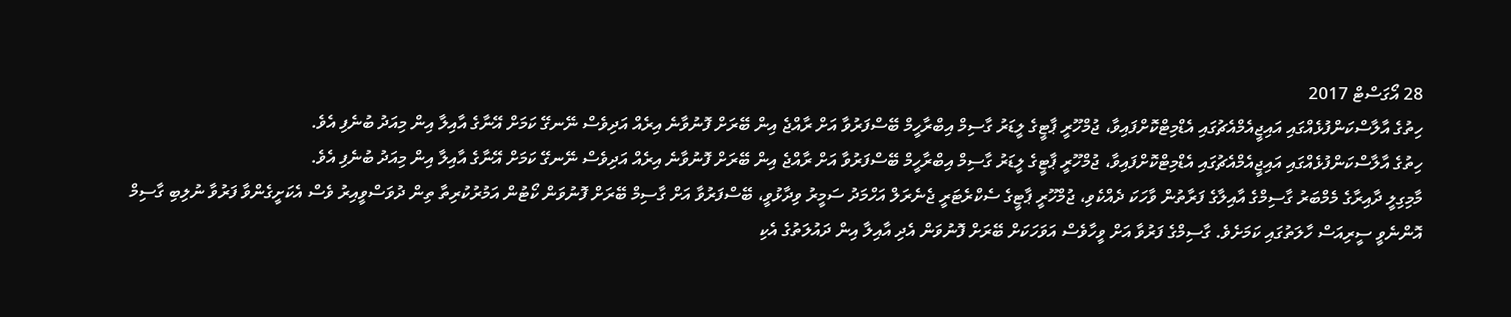28 އޯގަސްޓް 2017
ހިތުގެ އާލާސްކަންފުޅެއްގައި އައިޖީއެމްއެޗުގައި އެޑްމިޓްކޮށްފައިވާ، ޖުމްހޫރީ ޕާޓީގެ ލީޑަރު ގާސިމް އިބްރާހީމް ބޭސްފަރުވާ އަށް ރާއްޖެ އިން ބޭރަށް ފޮނުވާނެ އިރެއް އަދިވެސް ނޭނގޭ ކަމަށް އޭނާގެ އާއިލާ އިން މިއަދު ބުނެފި އެވެ.
ހިތުގެ އާލާސްކަންފުޅެއްގައި އައިޖީއެމްއެޗުގައި އެޑްމިޓްކޮށްފައިވާ، ޖުމްހޫރީ ޕާޓީގެ ލީޑަރު ގާސިމް އިބްރާހީމް ބޭސްފަރުވާ އަށް ރާއްޖެ އިން ބޭރަށް ފޮނުވާނެ އިރެއް އަދިވެސް ނޭނގޭ ކަމަށް އޭނާގެ އާއިލާ އިން މިއަދު ބުނެފި އެވެ.
މާމިގިލީ ދާއިރާގެ މެމްބަރު ގާސިމްގެ އާއިލާގެ ފަރާތުން ވާހަކަ ދެއްކެވި، ޖުމްހޫރީ ޕާޓީގެ ސެކްރެޓަރީ ޖެނެރަލް އަހްމަދު ސަމީރު ވިދާޅުވީ، ބޭސްފަރުވާ އަށް ގާސިމް ބޭރަށް ފޮނުވަން ކޯޓުން އަމުރުކުރިތާ ތިން ދުވަސްވީއިރު ވެސް އެކަށީގެންވާ ފަރުވާ ނުލިބި ގާސިމް އޮންނެވީ ސީރިއަސް ހާލަތުގައި ކަމަށެވެ. ގާސިމްގެ ފަރުވާ އަށް ވީހާވެސް އަވަހަކަށް ބޭރަށް ފޮނުވަން އެދި އާއިލާ އިން ދައުލަތުގެ އެކި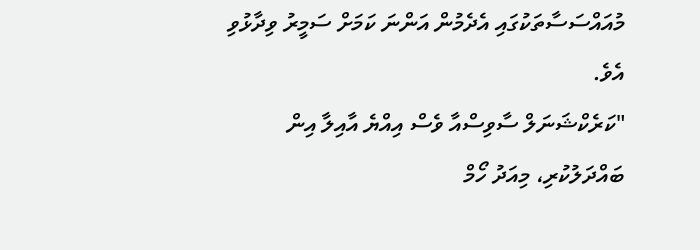މުއައްސަސާތަކުގައި އެދެމުން އަންނަ ކަމަށް ސަމީރު ވިދާޅުވި އެވެ.
"ކަރެކްޝަނަލް ސާވިސްއާ ވެސް އިއްޔެ އާއިލާ އިން ބައްދަލުކުރި، މިއަދު ހޯމް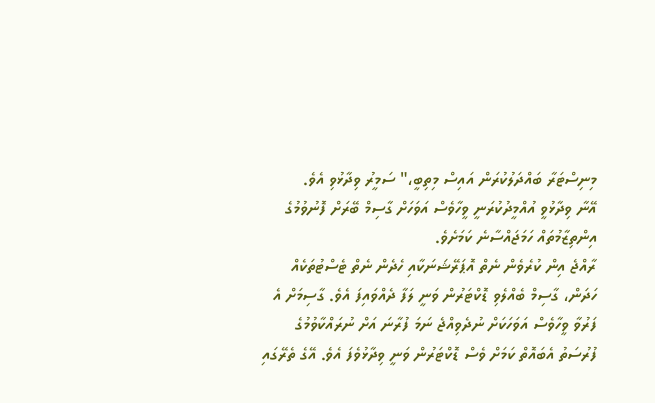މިނިސްޓަރާ ބައްދަލުކުރަން އައިސް މިތިބީ،" ސަމީރު ވިދާޅުވި އެވެ.
އޭނާ ވިދާޅުވީ އުއްމީދުކުރަނީ ވީހާވެސް އަވަހަށް ގާސިމް ބޭރަށް ފޮނުވުމުގެ އިންތިޒާމުތައް ހަމަޖައްސާނެ ކަމަށެވެ.
ރާއްޖެ އިން ކުރެވެން ނެތް އޮޕަރޭޝަނަކާއި ހެދެން ނެތް ޓެސްޓުތަކެއް ހަދަން، ގާސިމް ބެއްލެވި ޑޮކްޓަރުން ވަނީ ލަފާ ދެއްވައިފަ އެވެ. ގާސިމަށް އެ ފަރުވާ ވީހާވެސް އަވަހަކަށް ނުދެވިއްޖެ ނަމަ ފުރާނަ އަށް ނުރައްކާވުމުގެ ފުރުސަތު އެބައޮތް ކަމަށް ވެސް ޑޮކްޓަރުން ވަނީ ވިދާޅުވެފަ އެވެ. އޭގެ ތެރޭގައި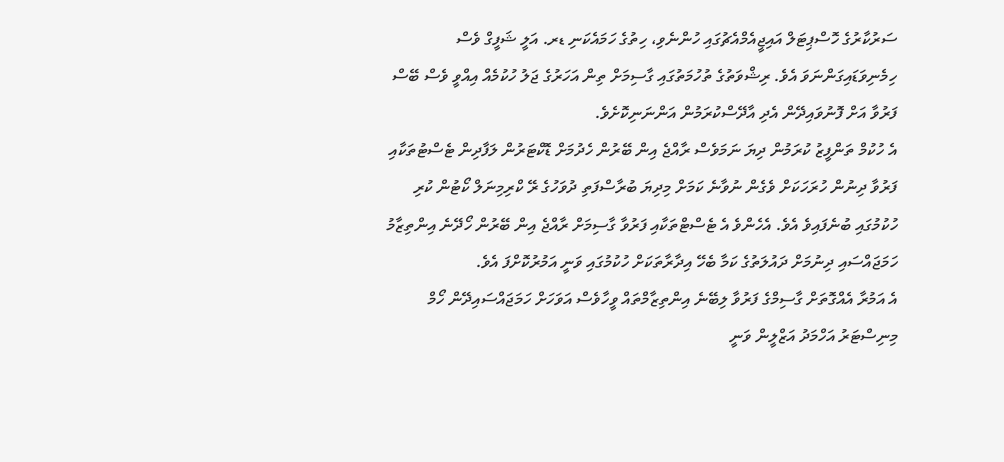ސަރުކާރުގެ ހޮސްޕިޓަލް އައިޖީއެމްއެޗުގައި ހުންނެވި، ހިތުގެ ހަމައެކަނި ޑރ. އަލީ ޝަފީގް ވެސް ހިމެނިވަޑައިގަންނަވަ އެވެ. ރިޝްވަތުގެ ތުހުމަތުގައި ގާސިމަށް ތިން އަހަރުގެ ޖަލު ހުކުމެއް އިއްވީ ވެސް ބޭސް ފަރުވާ އަށް ފޮނުވައިދޭން އެދި އާދޭސްކުރަމުން އަންނަނިކޮށެވެ.
އެ ހުކުމް ތަންފީޒު ކުރަމުން ދިޔަ ނަމަވެސް ރާއްޖެ އިން ބޭރުން ހެދުމަށް ޑޮކްޓަރުން ލަފާދިން ޓެސްޓުތަކާއި ފަރުވާ ދިނުން ހުރަހަކަށް ވެގެން ނުވާނެ ކަމަށް މިދިޔަ ބުރާސްފަތި ދުވަހުގެ ރޭ ކްރިމިނަލް ކޯޓުން ކުރި ހުކުމުގައި ބުނެފައިވެ އެވެ. އެހެންވެ އެ ޓެސްޓްތަކާއި ފަރުވާ ގާސިމަށް ރާއްޖެ އިން ބޭރުން ހޯދޭނެ އިންތިޒާމު ހަމަޖައްސައި ދިނުމަށް ދައުލަތުގެ ކަމާ ބެހޭ އިދާރާތަކަށް ހުކުމުގައި ވަނީ އަމުރުކޮށްފަ އެވެ.
އެ އަމުރާ އެއްގޮތަށް ގާސިމްގެ ފަރުވާ ލިބޭނެ އިންތިޒާމްތައް ވީހާވެސް އަވަހަށް ހަމަޖައްސައިދޭން ހޯމް މިނިސްޓަރު އަހްމަދު އަޒްލީން ވަނީ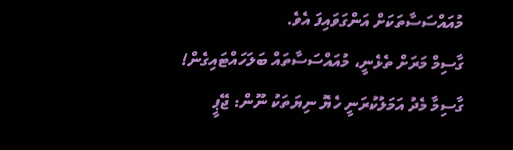މުއައްސަސާތަކަށް އަންގަވައިފަ އެވެ.
ގާސިމް މަރަށް ތެޅެނީ، މުއައްސަސާތައް ބަލަހައްޓައިގެން!
ގާސިމާ މެދު އަމަލުކުރަނީ ހެޔޮ ނިޔަތަކު ނޫން: ޖޭޕީ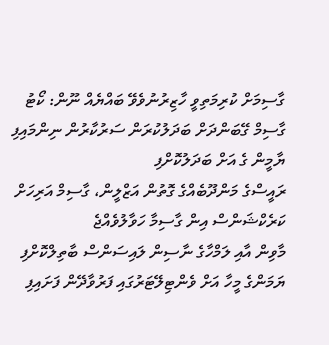ގާސިމަށް ކުރިމަތިވީ ހާޒިރުނުވެވޭ ބައްޔެއް ނޫން: ކޯޓު
ގާސިމް ގޭބަންދަށް ބަދަލުކުރަން ސަރުކާރުން ނިންމައިފި
ޔާމީން ގެ އަށް ބަދަލުކޮށްފި
ރައީސްގެ މަންދޫބެއްގެ ގޮތުން އަޒްލީން، ގާސިމް އަރިހަށް
ކަރެކްޝަންސް އިން ގާސިމާ ހަވާލުވެއްޖެ
މާވިން އާއި ލަމްހާގެ ނާސިން ލައިސަންސް ބާތިލްކޮށްފި
ޔަމަންގެ މީހާ އަށް ވެންޓިލޭޓަރުގައި ފަރުވާދޭން ފަށައިފި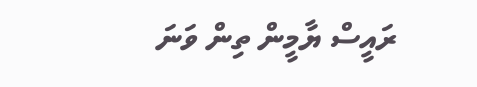ރައީސް ޔާމީން ތިން ވަނަ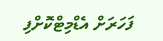ފަހަރަށް އެޑްމިޓްކޮށްފި